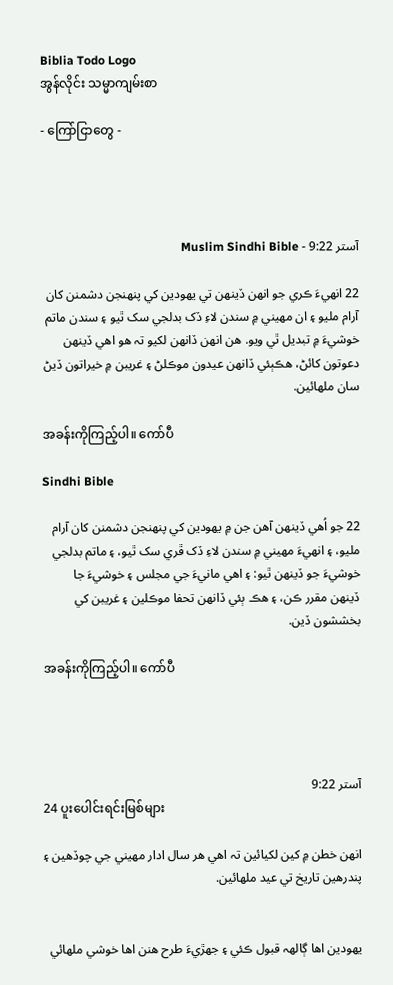Biblia Todo Logo
အွန်လိုင်း သမ္မာကျမ်းစာ

- ကြော်ငြာတွေ -




آستر 9:22 - Muslim Sindhi Bible

22 انهيءَ ڪري جو انهن ڏينهن تي يهودين کي پنهنجن دشمنن کان آرام مليو ۽ ان مهيني ۾ سندن لاءِ ڏک بدلجي سک ٿيو ۽ سندن ماتم خوشيءَ ۾ تبديل ٿي ويو. هن انهن ڏانهن لکيو تہ هو اهي ڏينهن دعوتون کائڻ، هڪٻئي ڏانهن عيدون موڪلڻ ۽ غريبن ۾ خيراتون ڏيڻ سان ملهائين.

အခန်းကိုကြည့်ပါ။ ကော်ပီ

Sindhi Bible

22 جو اُهي ڏينهن آهن جن ۾ يهودين کي پنهنجن دشمنن کان آرام مليو، ۽ انهيءَ مهيني ۾ سندن لاءِ ڏک ڦري سک ٿيو، ۽ ماتم بدلجي خوشيءَ جو ڏينهن ٿيو: ۽ اهي مانيءَ جي مجلس ۽ خوشيءَ جا ڏينهن مقرر ڪن، ۽ هڪ ٻئي ڏانهن تحفا موڪلين ۽ غريبن کي بخششون ڏين.

အခန်းကိုကြည့်ပါ။ ကော်ပီ




آستر 9:22
24 ပူးပေါင်းရင်းမြစ်များ

انهن خطن ۾ کين لکيائين تہ اهي هر سال ادار مهيني جي چوڏهين ۽ پندرهين تاريخ تي عيد ملهائين.


يهودين اها ڳالهہ قبول ڪئي ۽ جهڙيءَ طرح هنن اها خوشي ملهائي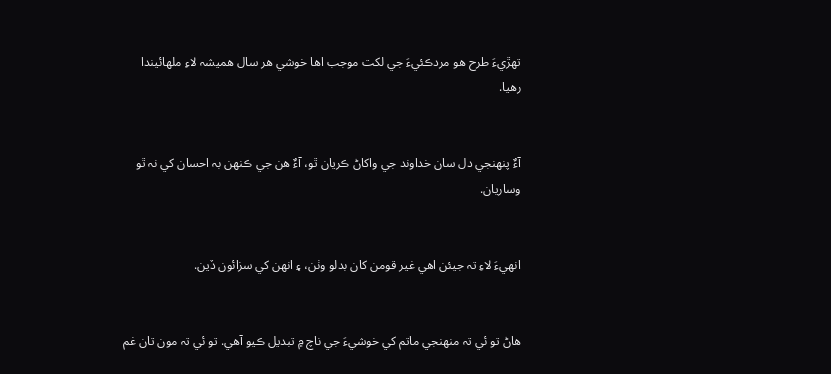تهڙيءَ طرح هو مردڪئيءَ جي لکت موجب اها خوشي هر سال هميشہ لاءِ ملهائيندا رهيا.


آءٌ پنهنجي دل سان خداوند جي واکاڻ ڪريان ٿو، آءٌ هن جي ڪنهن بہ احسان کي نہ ٿو وساريان.


انهيءَ لاءِ تہ جيئن اهي غير قومن کان بدلو وٺن، ۽ انهن کي سزائون ڏين.


هاڻ تو ئي تہ منهنجي ماتم کي خوشيءَ جي ناچ ۾ تبديل ڪيو آهي. تو ئي تہ مون تان غم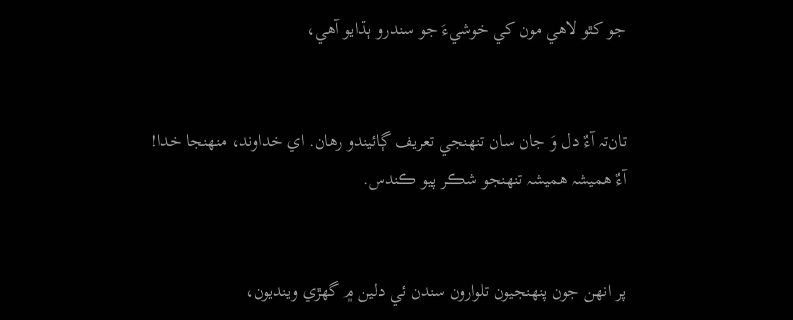جو کٿو لاهي مون کي خوشيءَ جو سندرو ٻڌايو آهي،


تان‌تہ آءٌ دل وَ جان سان تنهنجي تعريف ڳائيندو رهان. اي خداوند، منهنجا خدا! آءٌ هميشہ هميشہ تنهنجو شڪر پيو ڪندس.


پر انهن جون پنهنجيون تلوارون سندن ئي دلين ۾ گھڙي وينديون،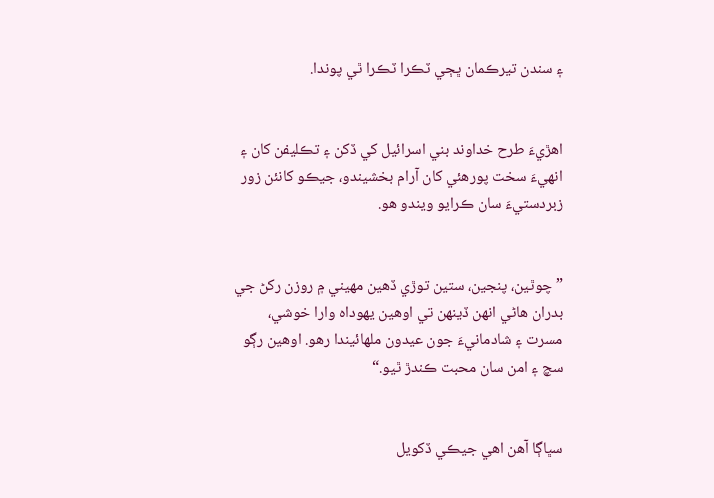۽ سندن تيرڪمان ڀڄي ٽڪرا ٽڪرا ٿي پوندا.


اهڙيءَ طرح خداوند بني اسرائيل کي ڏکن ۽ تڪليفن کان ۽ انهيءَ سخت پورهئي کان آرام بخشيندو، جيڪو کانئن زور زبردستيءَ سان ڪرايو ويندو هو.


”چوٿين، پنجين، ستين توڙي ڏهين مهيني ۾ روزن رکڻ جي بدران هاڻي انهن ڏينهن تي اوهين يهوداہ وارا خوشي، مسرت ۽ شادمانيءَ جون عيدون ملهائيندا رهو. اوهين رڳو سچ ۽ امن سان محبت ڪندڙ ٿيو.“


سڀاڳا آهن اهي جيڪي ڏکويل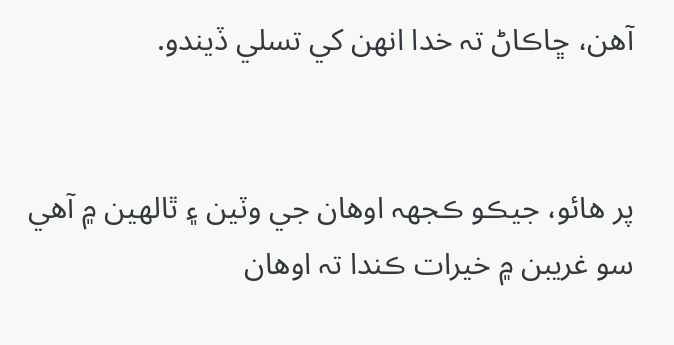آهن، ڇاڪاڻ تہ خدا انهن کي تسلي ڏيندو.


پر هائو، جيڪو ڪجھہ اوهان جي وٽين ۽ ٿالهين ۾ آهي سو غريبن ۾ خيرات ڪندا تہ اوهان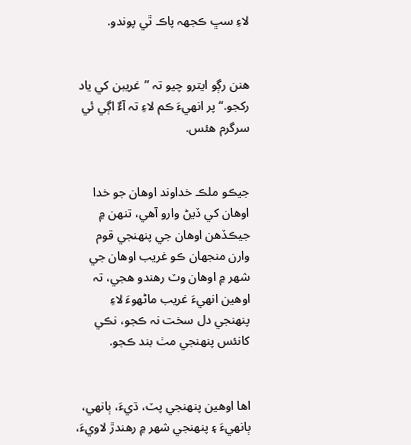لاءِ سڀ ڪجھہ پاڪ ٿي پوندو.


هنن رڳو ايترو چيو تہ ”غريبن کي ياد رکجو.“ پر انهيءَ ڪم لاءِ تہ آءٌ اڳي ئي سرگرم هئس.


جيڪو ملڪ خداوند اوهان جو خدا اوهان کي ڏيڻ وارو آهي، تنهن ۾ جيڪڏهن اوهان جي پنهنجي قوم وارن منجھان ڪو غريب اوهان جي شهر ۾ اوهان وٽ رهندو هجي، تہ اوهين انهيءَ غريب ماڻهوءَ لاءِ پنهنجي دل سخت نہ ڪجو، نڪي کانئس پنهنجي مٺ بند ڪجو.


اها اوهين پنهنجي پٽ، ڌيءَ، ٻانهي، ٻانهيءَ ۽ پنهنجي شهر ۾ رهندڙ لاويءَ،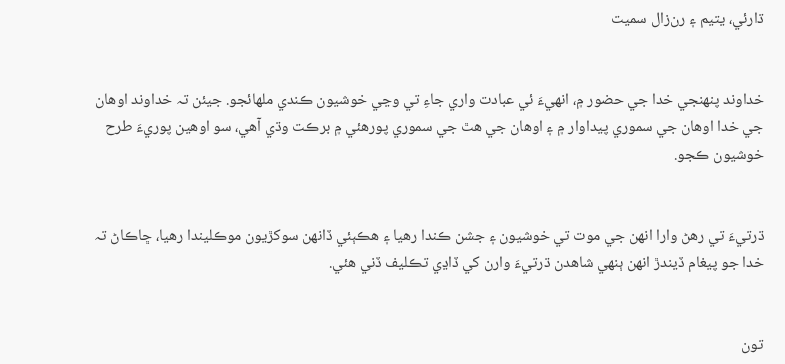ڌارئي، يتيم ۽ رن‌زال سميت


خداوند پنهنجي خدا جي حضور ۾، انهيءَ ئي عبادت واري جاءِ تي وڃي خوشيون ڪندي ملهائجو. جيئن تہ خداوند اوهان جي خدا اوهان جي سموري پيداوار ۾ ۽ اوهان جي هٿ جي سموري پورهئي ۾ برڪت وڌي آهي، سو اوهين پوريءَ طرح خوشيون ڪجو.


ڌرتيءَ تي رهڻ وارا انهن جي موت تي خوشيون ۽ جشن ڪندا رهيا ۽ هڪٻئي ڏانهن سوکڙيون موڪليندا رهيا، ڇاڪاڻ تہ خدا جو پيغام ڏيندڙ انهن ٻنهي شاهدن ڌرتيءَ وارن کي ڏاڍي تڪليف ڏني هئي.


تون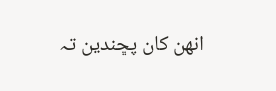انهن کان پڇندين تہ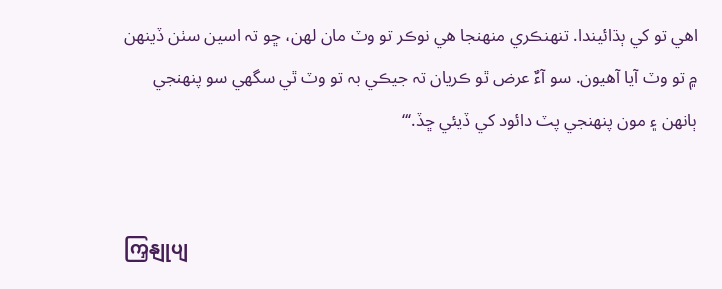اهي تو کي ٻڌائيندا. تنهنڪري منهنجا هي نوڪر تو وٽ مان لهن، ڇو تہ اسين سٺن ڏينهن ۾ تو وٽ آيا آهيون. سو آءٌ عرض ٿو ڪريان تہ جيڪي بہ تو وٽ ٿي سگھي سو پنهنجي ٻانهن ۽ مون پنهنجي پٽ دائود کي ڏيئي ڇڏ.‘“


ကြှနျုပျ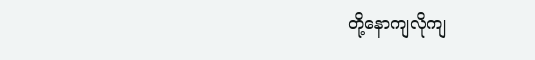တို့နောကျလိုကျ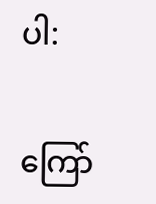ပါ:

ကြော်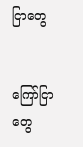ငြာတွေ


ကြော်ငြာတွေ